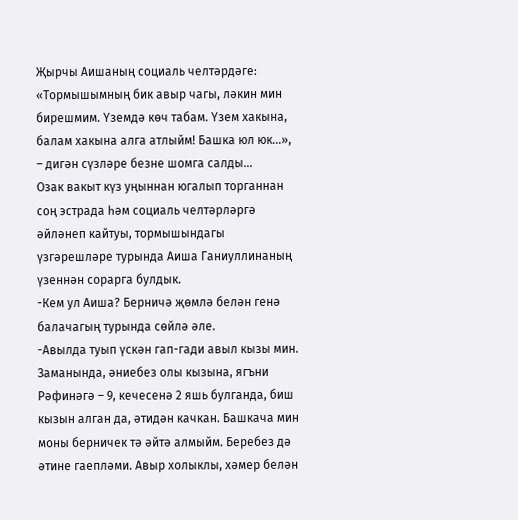Җырчы Аишаның социаль челтәрдәге: «Тормышымның бик авыр чагы, ләкин мин бирешмим. Үземдә көч табам. Үзем хакына, балам хакына алга атлыйм! Башка юл юк...», – дигән сүзләре безне шомга салды...
Озак вакыт күз уңыннан югалып торганнан соң эстрада һәм социаль челтәрләргә әйләнеп кайтуы, тормышындагы үзгәрешләре турында Аиша Ганиуллинаның үзеннән сорарга булдык.
-Кем ул Аиша? Берничә җөмлә белән генә балачагың турында сөйлә әле.
-Авылда туып үскән гап-гади авыл кызы мин. Заманында, әниебез олы кызына, ягъни Рәфинәгә – 9, кечесенә 2 яшь булганда, биш кызын алган да, әтидән качкан. Башкача мин моны берничек тә әйтә алмыйм. Беребез дә әтине гаепләми. Авыр холыклы, хәмер белән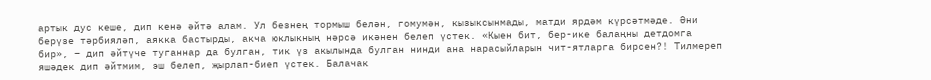артык дус кеше, дип кенә әйтә алам. Ул безнең тормыш белән, гомумән, кызыксынмады, матди ярдәм күрсәтмәде. Әни берүзе тәрбияләп, аякка бастырды, акча юклыкның нәрсә икәнен белеп үстек. «Кыен бит, бер-ике балаңны детдомга бир», – дип әйтүче туганнар да булган, тик үз акылында булган нинди ана нарасыйларын чит-ятларга бирсен?! Тилмереп яшәдек дип әйтмим, эш белеп, җырлап-биеп үстек. Балачак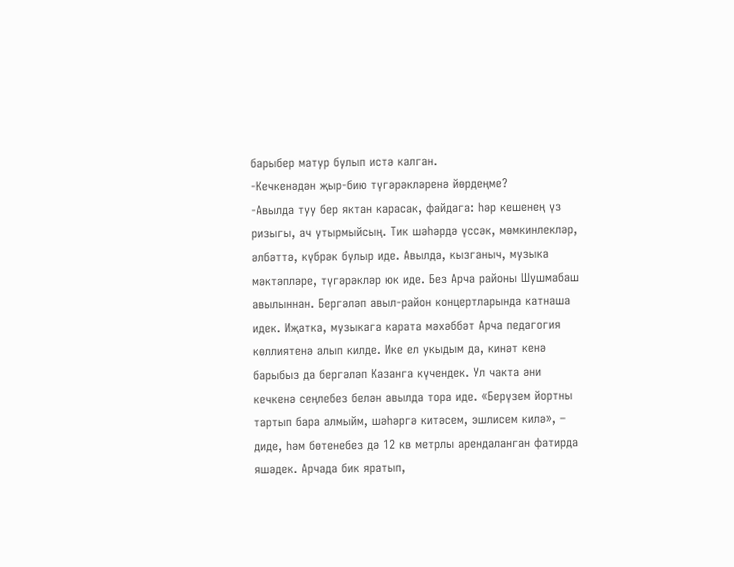барыбер матур булып истә калган.
-Кечкенәдән җыр-бию түгәрәкләренә йөрдеңме?
-Авылда туу бер яктан карасак, файдага: һәр кешенең үз ризыгы, ач утырмыйсың. Тик шәһәрдә үссәк, мөмкинлекләр, әлбәттә, күбрәк булыр иде. Авылда, кызганыч, музыка мәктәпләре, түгәрәкләр юк иде. Без Арча районы Шушмабаш авылыннан. Бергәләп авыл-район концертларында катнаша идек. Иҗатка, музыкага карата мәхәббәт Арча педагогия көллиятенә алып килде. Ике ел укыдым да, кинәт кенә барыбыз да бергәләп Казанга күчендек. Ул чакта әни кечкенә сеңлебез белән авылда тора иде. «Берүзем йортны тартып бара алмыйм, шәһәргә китәсем, эшлисем килә», – диде, һәм бөтенебез дә 12 кв метрлы арендаланган фатирда яшәдек. Арчада бик яратып,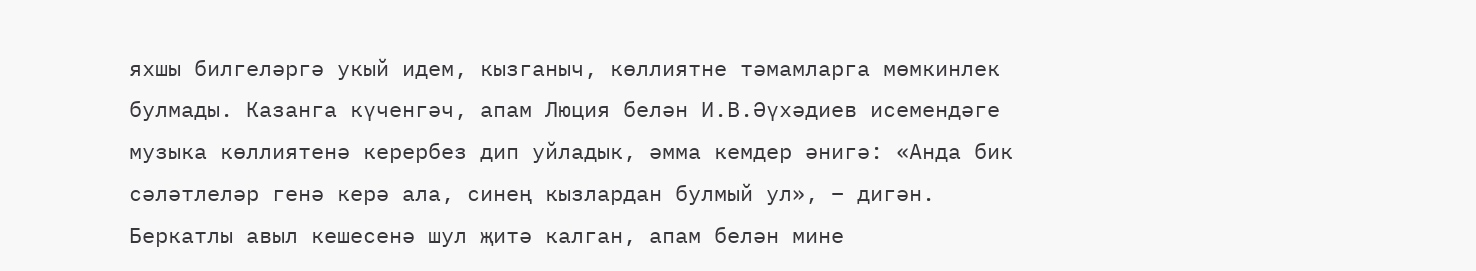яхшы билгеләргә укый идем, кызганыч, көллиятне тәмамларга мөмкинлек булмады. Казанга күченгәч, апам Люция белән И.В.Әүхәдиев исемендәге музыка көллиятенә керербез дип уйладык, әмма кемдер әнигә: «Анда бик сәләтлеләр генә керә ала, синең кызлардан булмый ул», – дигән. Беркатлы авыл кешесенә шул җитә калган, апам белән мине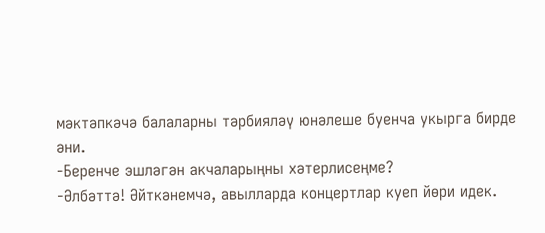мәктәпкәчә балаларны тәрбияләү юнәлеше буенча укырга бирде әни.
-Беренче эшләгән акчаларыңны хәтерлисеңме?
-Әлбәттә! Әйткәнемчә, авылларда концертлар куеп йөри идек.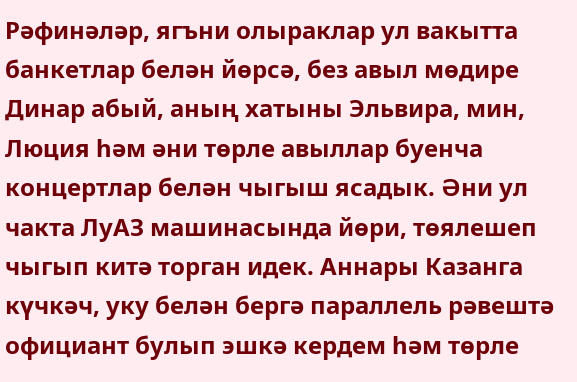Рәфинәләр, ягъни олыраклар ул вакытта банкетлар белән йөрсә, без авыл мөдире Динар абый, аның хатыны Эльвира, мин, Люция һәм әни төрле авыллар буенча концертлар белән чыгыш ясадык. Әни ул чакта ЛуАЗ машинасында йөри, төялешеп чыгып китә торган идек. Аннары Казанга күчкәч, уку белән бергә параллель рәвештә официант булып эшкә кердем һәм төрле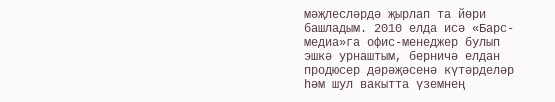мәҗлесләрдә җырлап та йөри башладым. 2010 елда исә «Барс-медиа»га офис-менеджер булып эшкә урнаштым, берничә елдан продюсер дәрәҗәсенә күтәрделәр һәм шул вакытта үземнең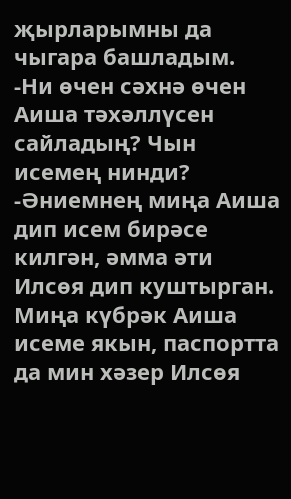җырларымны да чыгара башладым.
-Ни өчен сәхнә өчен Аиша тәхәллүсен сайладың? Чын исемең нинди?
-Әниемнең миңа Аиша дип исем бирәсе килгән, әмма әти Илсөя дип куштырган. Миңа күбрәк Аиша исеме якын, паспортта да мин хәзер Илсөя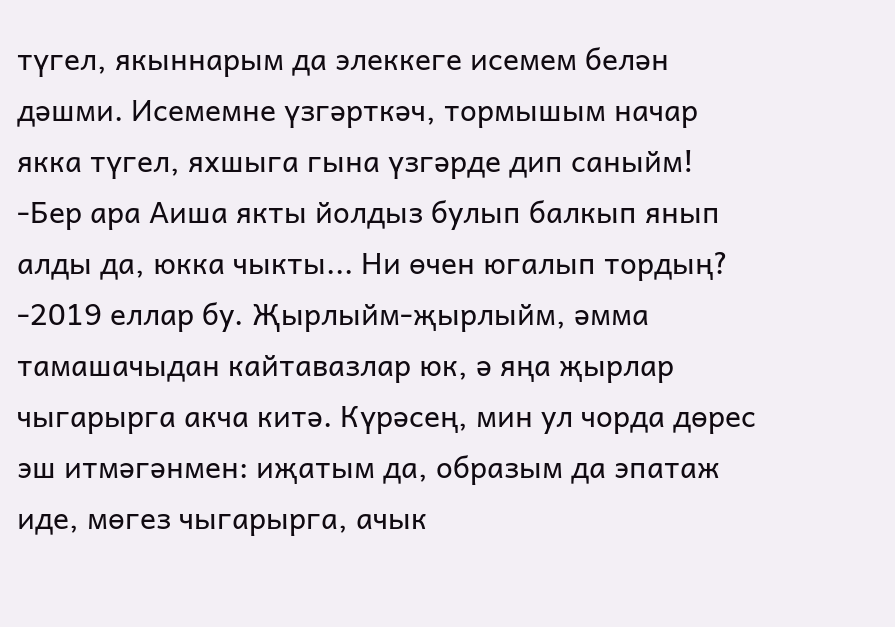түгел, якыннарым да элеккеге исемем белән дәшми. Исемемне үзгәрткәч, тормышым начар якка түгел, яхшыга гына үзгәрде дип саныйм!
-Бер ара Аиша якты йолдыз булып балкып янып алды да, юкка чыкты... Ни өчен югалып тордың?
-2019 еллар бу. Җырлыйм-җырлыйм, әмма тамашачыдан кайтавазлар юк, ә яңа җырлар чыгарырга акча китә. Күрәсең, мин ул чорда дөрес эш итмәгәнмен: иҗатым да, образым да эпатаж иде, мөгез чыгарырга, ачык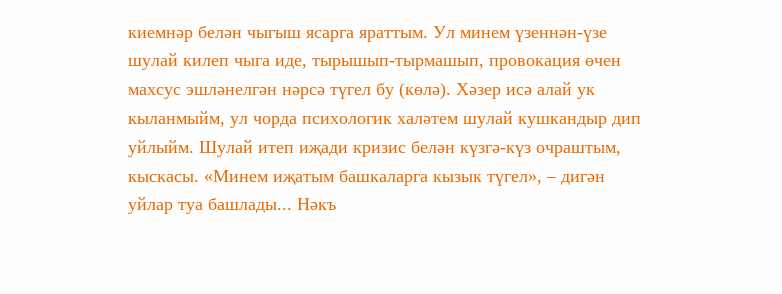киемнәр белән чыгыш ясарга яраттым. Ул минем үзеннән-үзе шулай килеп чыга иде, тырышып-тырмашып, провокация өчен махсус эшләнелгән нәрсә түгел бу (көлә). Хәзер исә алай ук кыланмыйм, ул чорда психологик халәтем шулай кушкандыр дип уйлыйм. Шулай итеп иҗади кризис белән күзгә-күз очраштым, кыскасы. «Минем иҗатым башкаларга кызык түгел», – дигән уйлар туа башлады... Нәкъ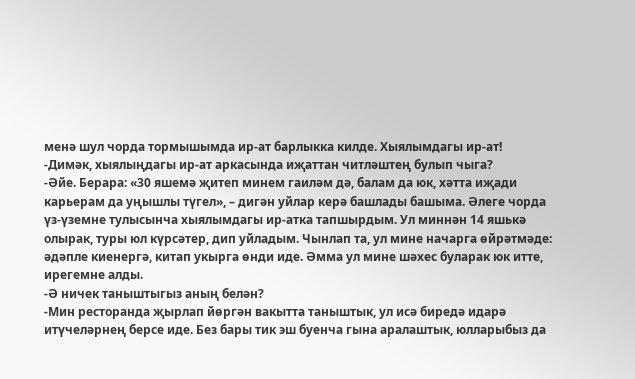менә шул чорда тормышымда ир-ат барлыкка килде. Хыялымдагы ир-ат!
-Димәк, хыялыңдагы ир-ат аркасында иҗаттан читләштең булып чыга?
-Әйе. Берара: «30 яшемә җитеп минем гаиләм дә, балам да юк, хәтта иҗади карьерам да уңышлы түгел», – дигән уйлар керә башлады башыма. Әлеге чорда үз-үземне тулысынча хыялымдагы ир-атка тапшырдым. Ул миннән 14 яшькә олырак, туры юл күрсәтер, дип уйладым. Чынлап та, ул мине начарга өйрәтмәде: әдәпле киенергә, китап укырга өнди иде. Әмма ул мине шәхес буларак юк итте, ирегемне алды.
-Ә ничек таныштыгыз аның белән?
-Мин ресторанда җырлап йөргән вакытта таныштык, ул исә биредә идарә итүчеләрнең берсе иде. Без бары тик эш буенча гына аралаштык, юлларыбыз да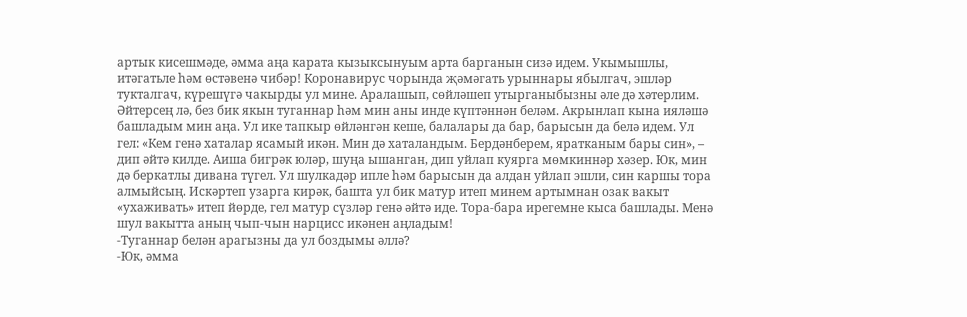артык кисешмәде, әмма аңа карата кызыксынуым арта барганын сизә идем. Укымышлы, итәгатьле һәм өстәвенә чибәр! Коронавирус чорында җәмәгать урыннары ябылгач, эшләр тукталгач, күрешүгә чакырды ул мине. Аралашып, сөйләшеп утырганыбызны әле дә хәтерлим. Әйтерсең лә, без бик якын туганнар һәм мин аны инде күптәннән беләм. Акрынлап кына ияләшә башладым мин аңа. Ул ике тапкыр өйләнгән кеше, балалары да бар, барысын да белә идем. Ул гел: «Кем генә хаталар ясамый икән. Мин дә хаталандым. Бердәнберем, яратканым бары син», – дип әйтә килде. Аиша бигрәк юләр, шуңа ышанган, дип уйлап куярга мөмкиннәр хәзер. Юк, мин дә беркатлы дивана түгел. Ул шулкадәр ипле һәм барысын да алдан уйлап эшли, син каршы тора алмыйсың. Искәртеп узарга кирәк, башта ул бик матур итеп минем артымнан озак вакыт «ухаживать» итеп йөрде, гел матур сүзләр генә әйтә иде. Тора-бара ирегемне кыса башлады. Менә шул вакытта аның чып-чын нарцисс икәнен аңладым!
-Туганнар белән арагызны да ул боздымы әллә?
-Юк, әмма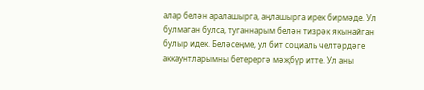алар белән аралашырга, аңлашырга ирек бирмәде. Ул булмаган булса, туганнарым белән тизрәк якынайган булыр идек. Беләсеңме, ул бит социаль челтәрдәге аккаунтларымны бетерергә мәҗбүр итте. Ул аны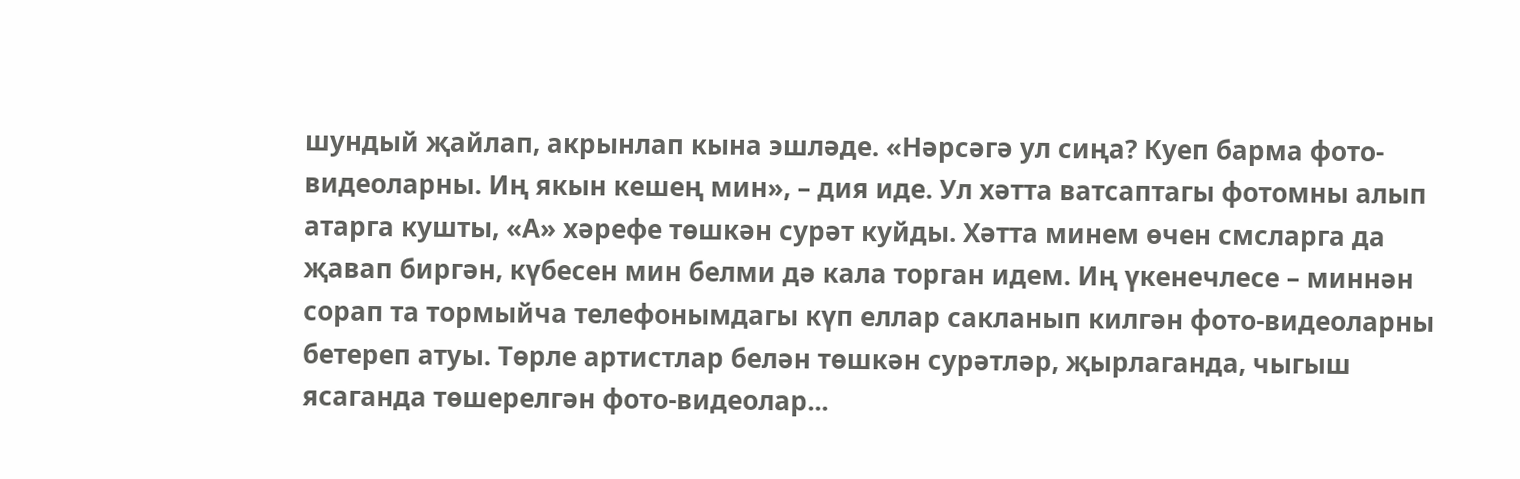шундый җайлап, акрынлап кына эшләде. «Нәрсәгә ул сиңа? Куеп барма фото-видеоларны. Иң якын кешең мин», – дия иде. Ул хәтта ватсаптагы фотомны алып атарга кушты, «А» хәрефе төшкән сурәт куйды. Хәтта минем өчен смсларга да җавап биргән, күбесен мин белми дә кала торган идем. Иң үкенечлесе – миннән сорап та тормыйча телефонымдагы күп еллар сакланып килгән фото-видеоларны бетереп атуы. Төрле артистлар белән төшкән сурәтләр, җырлаганда, чыгыш ясаганда төшерелгән фото-видеолар...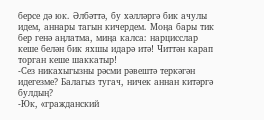берсе дә юк. Әлбәттә, бу хәлләргә бик ачулы идем, аннары тагын кичердем. Моңа бары тик бер генә аңлатма, миңа калса: нарцисслар кеше белән бик яхшы идарә итә! Читтән карап торган кеше шаккатыр!
-Сез никахыгызны рәсми рәвештә теркәгән идегезме? Балагыз тугач, ничек аннан китәргә булдың?
-Юк, «гражданский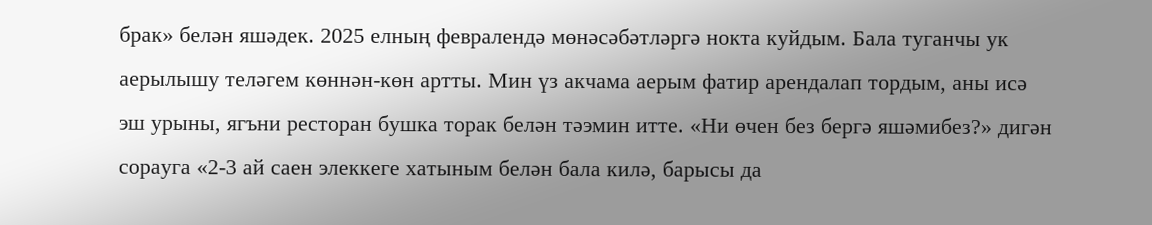брак» белән яшәдек. 2025 елның февралендә мөнәсәбәтләргә нокта куйдым. Бала туганчы ук аерылышу теләгем көннән-көн артты. Мин үз акчама аерым фатир арендалап тордым, аны исә эш урыны, ягъни ресторан бушка торак белән тәэмин итте. «Ни өчен без бергә яшәмибез?» дигән сорауга «2-3 ай саен элеккеге хатыным белән бала килә, барысы да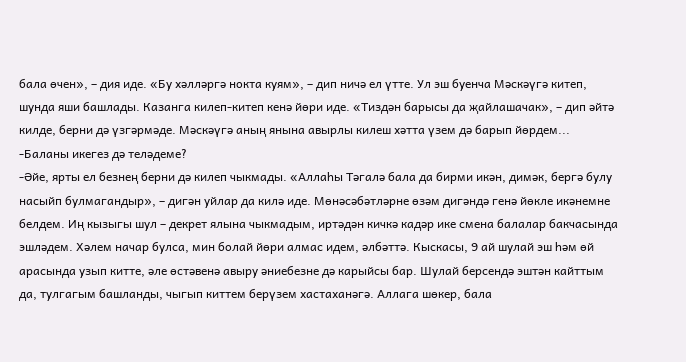бала өчен», – дия иде. «Бу хәлләргә нокта куям», – дип ничә ел үтте. Ул эш буенча Мәскәүгә китеп, шунда яши башлады. Казанга килеп-китеп кенә йөри иде. «Тиздән барысы да җайлашачак», – дип әйтә килде, берни дә үзгәрмәде. Мәскәүгә аның янына авырлы килеш хәтта үзем дә барып йөрдем...
-Баланы икегез дә теләдеме?
-Әйе, ярты ел безнең берни дә килеп чыкмады. «Аллаһы Тәгалә бала да бирми икән, димәк, бергә булу насыйп булмагандыр», – дигән уйлар да килә иде. Мөнәсәбәтләрне өзәм дигәндә генә йөкле икәнемне белдем. Иң кызыгы шул – декрет ялына чыкмадым, иртәдән кичкә кадәр ике смена балалар бакчасында эшләдем. Хәлем начар булса, мин болай йөри алмас идем, әлбәттә. Кыскасы, 9 ай шулай эш һәм өй арасында узып китте, әле өстәвенә авыру әниебезне дә карыйсы бар. Шулай берсендә эштән кайттым да, тулгагым башланды, чыгып киттем берүзем хастаханәгә. Аллага шөкер, бала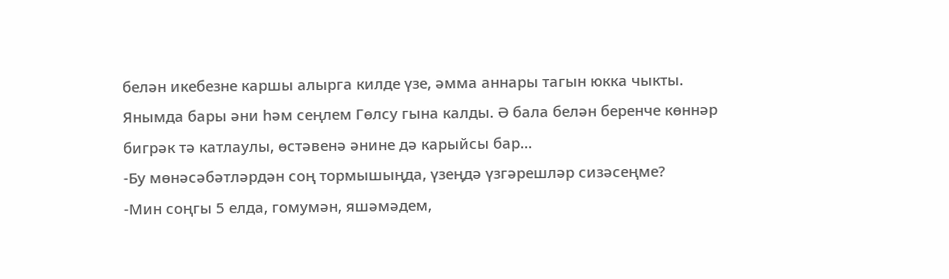белән икебезне каршы алырга килде үзе, әмма аннары тагын юкка чыкты. Янымда бары әни һәм сеңлем Гөлсу гына калды. Ә бала белән беренче көннәр бигрәк тә катлаулы, өстәвенә әнине дә карыйсы бар...
-Бу мөнәсәбәтләрдән соң тормышыңда, үзеңдә үзгәрешләр сизәсеңме?
-Мин соңгы 5 елда, гомумән, яшәмәдем,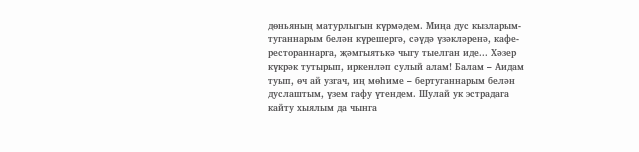дөньяның матурлыгын күрмәдем. Миңа дус кызларым-туганнарым белән күрешергә, сәүдә үзәкләренә, кафе-рестораннарга, җәмгыятькә чыгу тыелган иде... Хәзер күкрәк тутырып, иркенләп сулый алам! Балам – Аидам туып, өч ай узгач, иң мөһиме – бертуганнарым белән дуслаштым, үзем гафу үтендем. Шулай ук эстрадага кайту хыялым да чынга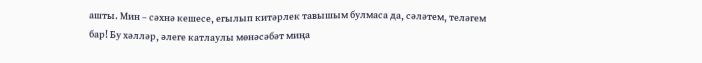ашты. Мин – сәхнә кешесе, егылып китәрлек тавышым булмаса да, сәләтем, теләгем бар! Бу хәлләр, әлеге катлаулы мөнәсәбәт миңа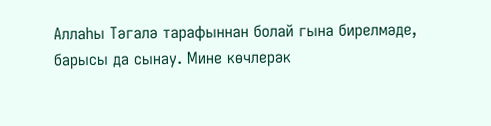Аллаһы Тәгалә тарафыннан болай гына бирелмәде, барысы да сынау. Мине көчлерәк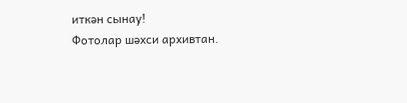иткән сынау!
Фотолар шәхси архивтан.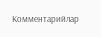Комментарийлар